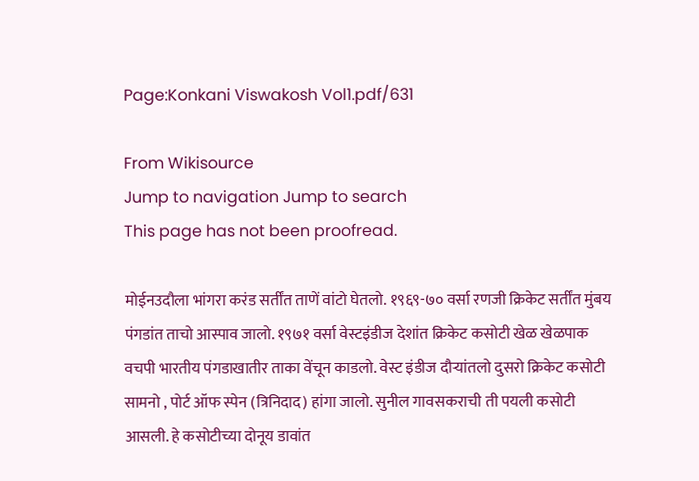Page:Konkani Viswakosh Vol1.pdf/631

From Wikisource
Jump to navigation Jump to search
This page has not been proofread.

मोईनउदौला भांगरा करंड सर्तींत ताणें वांटो घेतलो. १९६९-७० वर्सा रणजी क्रिकेट सर्तींत मुंबय पंगडांत ताचो आस्पाव जालो. १९७१ वर्सा वेस्टइंडीज देशांत क्रिकेट कसोटी खेळ खेळपाक वचपी भारतीय पंगडाखातीर ताका वेंचून काडलो. वेस्ट इंडीज दौर्‍यांतलो दुसरो क्रिकेट कसोटी सामनो , पोर्ट ऑफ स्पेन (त्रिनिदाद) हांगा जालो. सुनील गावसकराची ती पयली कसोटी आसली. हे कसोटीच्या दोनूय डावांत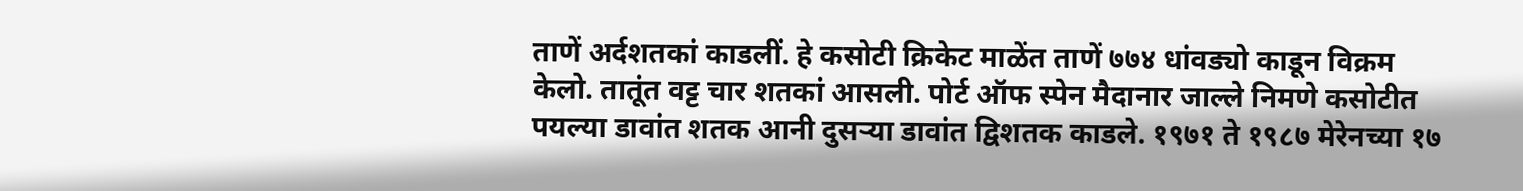ताणें अर्दशतकां काडलीं. हे कसोटी क्रिकेट माळेंत ताणें ७७४ धांवड्यो काडून विक्रम केलो. तातूंत वट्ट चार शतकां आसली. पोर्ट ऑफ स्पेन मैदानार जाल्ले निमणे कसोटीत पयल्या डावांत शतक आनी दुसर्‍या डावांत द्विशतक काडले. १९७१ ते १९८७ मेरेनच्या १७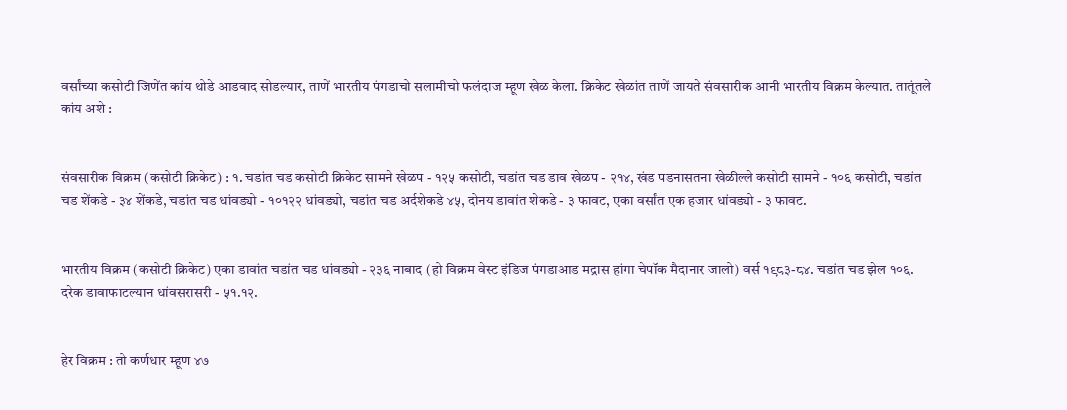वर्सांच्या कसोटी जिणेंत कांय थोडे आडवाद सोडल्यार, ताणें भारतीय पंगडाचो सलामीचो फलंदाज म्हूण खेळ केला. क्रिकेट खेळांत ताणें जायते संवसारीक आनी भारतीय विक्रम केल्यात. तातूंतले कांय अशे :


संवसारीक विक्रम (कसोटी क्रिकेट) : १. चडांत चड कसोटी क्रिकेट सामने खेळप - १२५ कसोटी, चडांत चड डाव खेळप - २१४, खंड पडनासतना खेळील्ले कसोटी सामने - १०६ कसोटी, चडांत चड शेंकडे - ३४ शेंकडे, चडांत चड धांवड्यो - १०१२२ धांवड्यो, चडांत चड अर्दशेकडे ४५, दोनय डावांत शेकडे - ३ फावट, एका वर्सांत एक हजार धांवड्यो - ३ फावट.


भारतीय विक्रम (कसोटी क्रिकेट) एका डावांत चडांत चड धांवड्यो - २३६ नाबाद (हो विक्रम वेस्ट इंडिज पंगडाआड मद्रास हांगा चेपॉक मैदानार जालो) वर्स १९८३-८४. चडांत चड झेल १०६. दरेक डावाफाटल्यान धांवसरासरी - ५१.१२.


हेर विक्रम : तो कर्णधार म्हूण ४७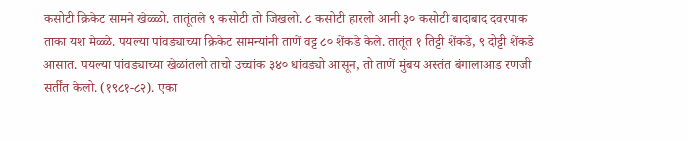कसोटी क्रिकेट सामने खेळ्ळो. तातूंतले ९ कसोटी तो जिखलो. ८ कसोटी हारलो आनी ३० कसोटी बादाबाद दवरपाक ताका यश मेळ्ळे. पयल्या पांवड्याच्या क्रिकेट सामन्यांनी ताणें वट्ट ८० शेंकडे केले. तातूंत १ तिट्टी शेंकडे, ९ दोट्टी शेंकडे आसात. पयल्या पांवड्याच्या खेळांतलो ताचो उच्चांक ३४० धांवड्यो आसून, तो ताणें मुंबय अस्तंत बंगालाआड रणजी सर्तींत केलो. (१९८१-८२). एका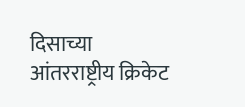दिसाच्या आंतरराष्ट्रीय क्रिकेट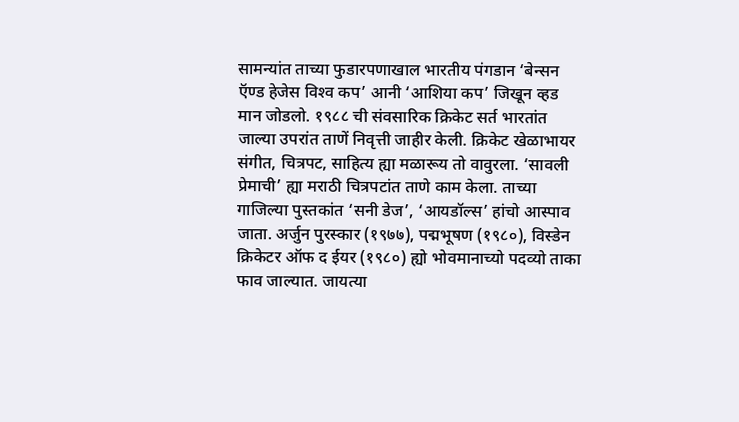सामन्यांत ताच्या फुडारपणाखाल भारतीय पंगडान ‘बेन्सन ऍण्ड हेजेस विश्‍व कप’ आनी ‘आशिया कप’ जिखून व्हड मान जोडलो. १९८८ ची संवसारिक क्रिकेट सर्त भारतांत जाल्या उपरांत ताणें निवृत्ती जाहीर केली. क्रिकेट खेळाभायर संगीत, चित्रपट, साहित्य ह्या मळारूय तो वावुरला. ‘सावली प्रेमाची’ ह्या मराठी चित्रपटांत ताणे काम केला. ताच्या गाजिल्या पुस्तकांत ‘सनी डेज’, ‘आयडॉल्स’ हांचो आस्पाव जाता. अर्जुन पुरस्कार (१९७७), पद्मभूषण (१९८०), विस्डेन क्रिकेटर ऑफ द ईयर (१९८०) ह्यो भोवमानाच्यो पदव्यो ताका फाव जाल्यात. जायत्या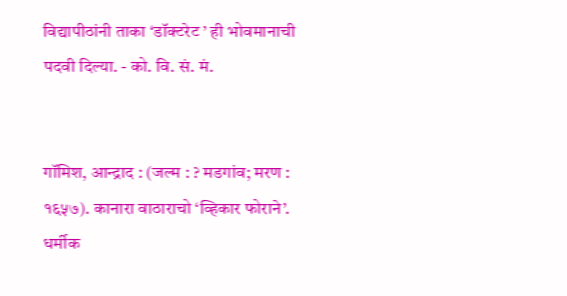विद्यापीठांनी ताका ‘डॉक्टरेट ’ ही भोवमानाची पदवी दिल्या. - को. वि. सं. मं.


गॉमिश, आन्द्राद : (जल्म : ? मडगांव; मरण : १६५७). कानारा वाठाराचो ‘व्हिकार फोराने’. धर्मीक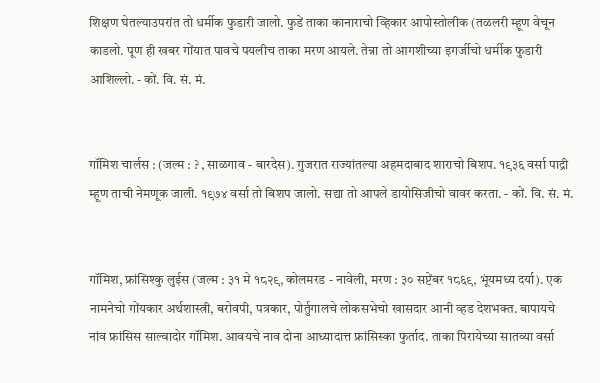शिक्षण घेतल्याउपरांत तो धर्मीक फुडारी जालो. फुडें ताका कानाराचो व्हिकार आपोस्तोलीक (तळलरी म्हूण वेचून काडलो. पूण ही खबर गोंयात पावचे पयलीच ताका मरण आयले. तेन्ना तो आगशीच्या इगर्जीचो धर्मीक फुडारी आशिल्लो. - कों. वि. सं. मं.


गॉमिश चार्लस : (जल्म : ? , साळगाव - बारदेस). गुजरात राज्यांतल्या अहमदाबाद शाराचो बिशप. १९३६ वर्सा पाद्री म्हूण ताची नेमणूक जाली. १९७४ वर्सा तो बिशप जालो. सद्या तो आपले डायोसिजीचो वावर करता. - कों. वि. सं. मं.


गॉमिश, फ्रांसिश्कु लुईस (जल्म : ३१ मे १८२९, कोलमरड - नावेली, मरण : ३० सप्टेंबर १८६९, भूंयमध्य दर्या). एक नामनेचो गोंयकार अर्थशास्त्री, बरोवपी, पत्रकार, पोर्तुगालचे लोकसभेचो खासदार आनी व्हड देशभक्त. बापायचे नांव फ्रांसिस साल्वादोर गॉमिश. आवयचे नाव दोना आध्यादात्त फ्रांसिस्का फुर्ताद. ताका पिरायेच्या सातव्या वर्सा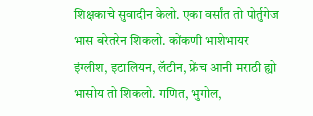शिक्षकाचे सुवादीन केलो. एका वर्सांत तो पोर्तुगेज भास बरेतरेन शिकलो. कोंकणी भाशेभायर इंग्लीश, इटालियन, लॅटीन, फ्रेंच आनी मराठी ह्यो भासोय तो शिकलो. गणित, भुगोल,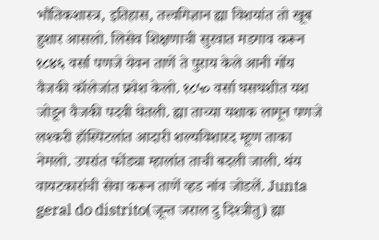भौतिकशास्त्र, इतिहास, तत्त्वगिज्ञान ह्या विशयांत तो खूब हुशार आसलो. लिसेव शिक्षणाची सुरवात मडगाव करून १८४६ वर्सा पणजे येवन ताणें ते पुराय केले आनी गोंय वैजकी कॉलेजांत प्रवेश केलो. १८५० वर्सा घसघशीत यश जोडून वैजकी पदवी घेतली. ह्या ताच्या यशाक लागून पणजे लश्करी हॉस्पिटलांत आदारी शल्यविशारद म्हूण ताका नेमलो. उपरांत फोंड्या म्हालांत ताची बदली जाली. थंय वायटकारांची सेवा करून ताणें व्हड नांव जोडलें. Junta geral do distrito(जून्त जराल दु दिश्त्रीतु) ह्या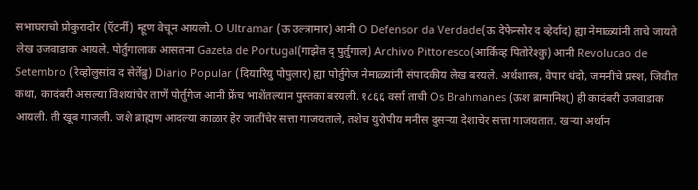सभाघराचो प्रोकुरादोर (ऍटर्नी) म्हूण वेचून आयलो. O Ultramar (ऊ उल्त्रामार) आनी O Defensor da Verdade(ऊ देफेन्सोर द व्हेर्दाद) ह्या नेमाळ्यांनी ताचे जायते लेख उजवाडाक आयले. पोर्तुगालाक आसतना Gazeta de Portugal(गाझेत द् पुर्तुगाल) Archivo Pittoresco(आर्किव्ह पितोरेश्कु) आनी Revolucao de Setembro (रेव्होलुसांव द सेतेंब्रु) Diario Popular (दियारियु पोपुलार) ह्या पोर्तुगेज नेमाळ्यांनी संपादकीय लेख बरयले. अर्थशास्त्र, वेपार धंदो, जमनीचे प्रस्श, जिवीत कथा, कादंबरी असल्या विशयांचेर ताणें पोर्तुगेज आनी फ्रेंच भाशेंतल्यान पुस्तका बरयली. १८६६ वर्सा ताची Os Brahmanes (ऊश ब्रामानिश्) ही कादंबरी उजवाडाक आयली. ती खूब गाजली. जशे ब्राह्मण आदल्या काळार हेर जातींचेर सत्ता गाजयताले, तशेच युरोपीय मनीस दुसर्‍या देशाचेर सत्ता गाजयतात. खर्‍या अर्थान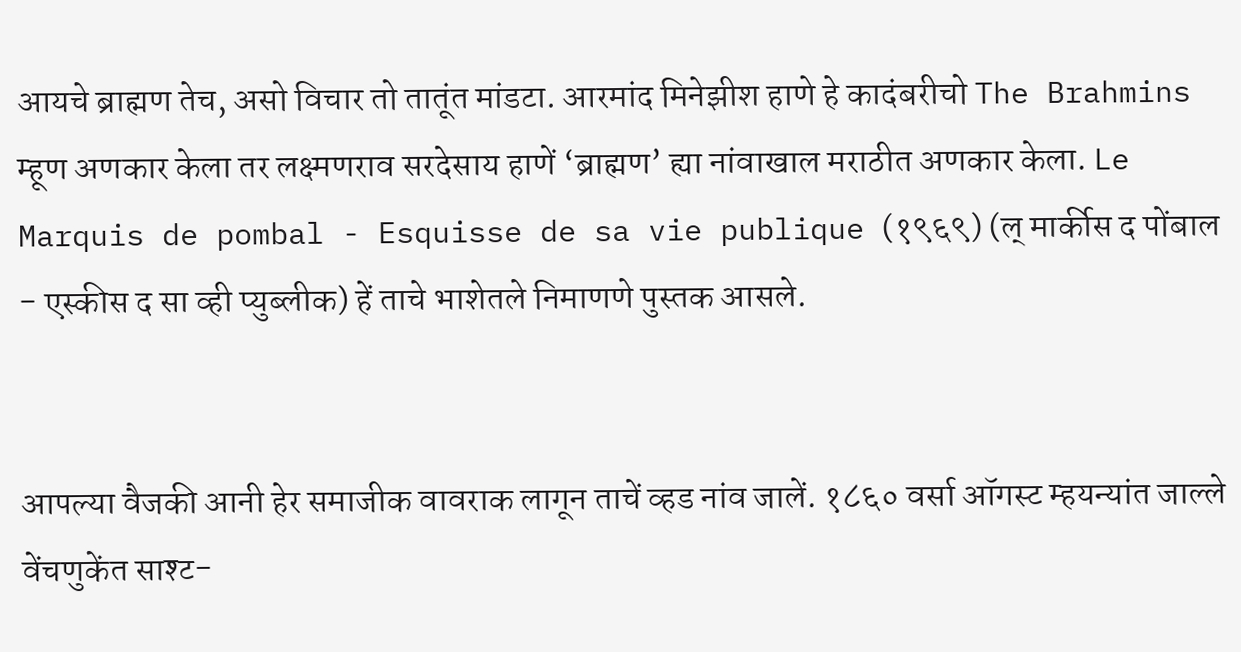आयचे ब्राह्मण तेच, असो विचार तो तातूंत मांडटा. आरमांद मिनेझीश हाणे हे कादंबरीचो The Brahmins म्हूण अणकार केला तर लक्ष्मणराव सरदेसाय हाणें ‘ब्राह्मण’ ह्या नांवाखाल मराठीत अणकार केला. Le Marquis de pombal - Esquisse de sa vie publique (१९६९) (ल् मार्कीस द पोंबाल - एस्कीस द सा व्ही प्युब्लीक) हें ताचे भाशेतले निमाणणे पुस्तक आसले.


आपल्या वैजकी आनी हेर समाजीक वावराक लागून ताचें व्हड नांव जालें. १८६० वर्सा ऑगस्ट म्हयन्यांत जाल्ले वेंचणुकेंत साश्ट-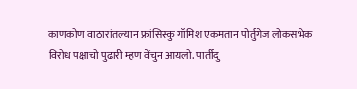काणकोण वाठारांतल्यान फ्रांसिस्कु गॉमिश एकमतान पोर्तुगेज लोकसभेक विरोध पक्षाचो पुढारी म्हण वेंचुन आयलो. पार्तीदु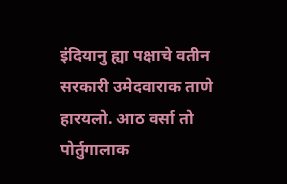इंदियानु ह्या पक्षाचे वतीन सरकारी उमेदवाराक ताणे हारयलो. आठ वर्सा तो पोर्तुगालाक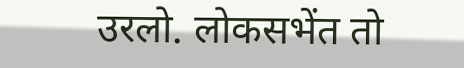उरलो. लोकसभेंत तो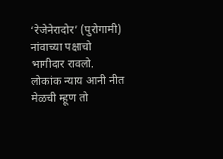‘रेजेनेरादोर’ (पुरोगामी) नांवाच्या पक्षाचो भागीदार रावलो. लोकांक न्याय आनी नीत मेळची म्हूण तो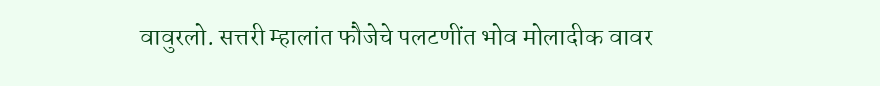वावुरलो. सत्तरी म्हालांत फौजेचे पलटणींत भोव मोलादीक वावर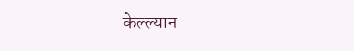केल्ल्यान